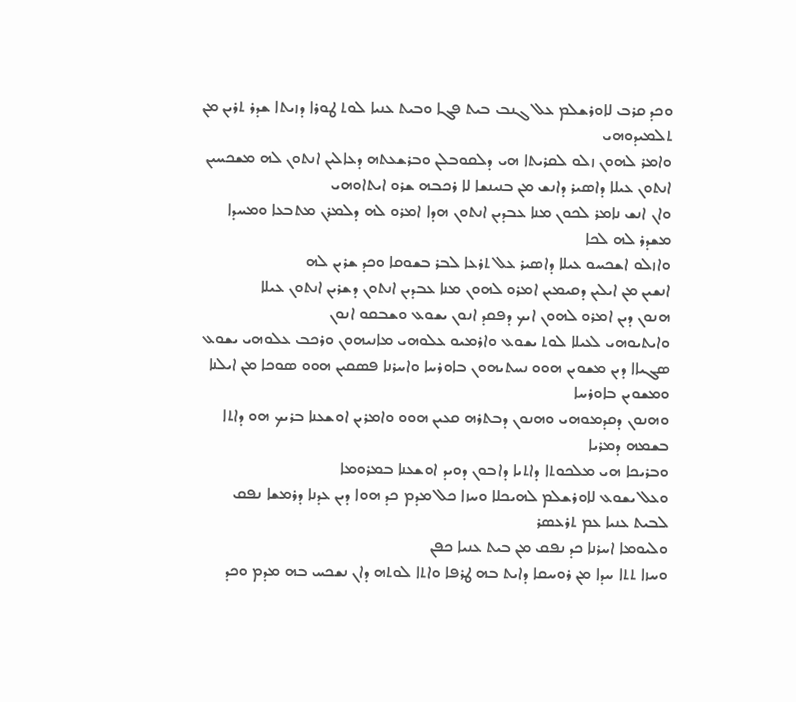ܘܟܕ ܩܪܒ ܠܐܘܪܫܠܡ ܥܠ ܓܢܒ ܒܝܬ ܦܓܐ ܘܒܝܬ ܥܢܝܐ ܠܘܬ ܛܘܪܐ ܕܙܝܬܐ ܫܕܪ ܬܪܝܢ ܡܢ ܬܠܡܝܕܘܗܝ
ܘܐܡܪ ܠܗܘܢ ܙܠܘ ܠܩܪܝܬܐ ܗܝ ܕܠܩܘܒܠܢ ܘܒܪܫܥܬܗ ܕܥܐܠܝܢ ܐܢܬܘܢ ܠܗ ܡܫܟܚܝܢ ܐܢܬܘܢ ܥܝܠܐ ܕܐܣܝܪ ܕܐܢܫ ܡܢ ܒܢܝܢܫܐ ܠܐ ܪܟܒܗ ܫܪܘ ܐܝܬܐܘܗܝ
ܘܐܢ ܐܢܫ ܢܐܡܪ ܠܟܘܢ ܡܢܐ ܥܒܕܝܢ ܐܢܬܘܢ ܗܕܐ ܐܡܪܘ ܠܗ ܕܠܡܪܢ ܡܬܒܥܐ ܘܡܚܕܐ ܡܫܕܪ ܠܗ ܠܟܐ
ܘܐܙܠܘ ܐܫܟܚܘ ܥܝܠܐ ܕܐܣܝܪ ܥܠ ܬܪܥܐ ܠܒܪ ܒܫܘܩܐ ܘܟܕ ܫܪܝܢ ܠܗ
ܐܢܫܝܢ ܡܢ ܐܝܠܝܢ ܕܩܝܡܝܢ ܐܡܪܘ ܠܗܘܢ ܡܢܐ ܥܒܕܝܢ ܐܢܬܘܢ ܕܫܪܝܢ ܐܢܬܘܢ ܥܝܠܐ
ܗܢܘܢ ܕܝܢ ܐܡܪܘ ܠܗܘܢ ܐܝܟ ܕܦܩܕ ܐܢܘܢ ܝܫܘܥ ܘܫܒܩܘ ܐܢܘܢ
ܘܐܝܬܝܘܗܝ ܠܥܝܠܐ ܠܘܬ ܝܫܘܥ ܘܐܪܡܝܘ ܥܠܘܗܝ ܡܐܢܝܗܘܢ ܘܪܟܒ ܥܠܘܗܝ ܝܫܘܥ
ܣܓܝܐܐ ܕܝܢ ܡܫܘܝܢ ܗܘܘ ܢܚܬܝܗܘܢ ܒܐܘܪܚܐ ܘܐܚܪܢܐ ܦܣܩܝܢ ܗܘܘ ܣܘܟܐ ܡܢ ܐܝܠܢܐ ܘܡܫܘܝܢ ܒܐܘܪܚܐ
ܘܗܢܘܢ ܕܩܕܡܘܗܝ ܘܗܢܘܢ ܕܒܬܪܗ ܩܥܝܢ ܗܘܘ ܘܐܡܪܝܢ ܐܘܫܥܢܐ ܒܪܝܟ ܗܘ ܕܐܬܐ ܒܫܡܗ ܕܡܪܝܐ
ܘܒܪܝܟܐ ܗܝ ܡܠܟܘܬܐ ܕܐܬܝܐ ܕܐܒܘܢ ܕܘܝܕ ܐܘܫܥܢܐ ܒܡܪܘܡܐ
ܘܥܠ ܝܫܘܥ ܠܐܘܪܫܠܡ ܠܗܝܟܠܐ ܘܚܙܐ ܟܠ ܡܕܡ ܟܕ ܗܘܐ ܕܝܢ ܥܕܢܐ ܕܪܡܫܐ ܢܦܩ ܠܒܝܬ ܥܢܝܐ ܥܡ ܬܪܥܣܪ
ܘܠܝܘܡܐ ܐܚܪܢܐ ܟܕ ܢܦܩ ܡܢ ܒܝܬ ܥܢܝܐ ܟܦܢ
ܘܚܙܐ ܬܬܐ ܚܕܐ ܡܢ ܪܘܚܩܐ ܕܐܝܬ ܒܗ ܛܪܦܐ ܘܐܬܐ ܠܘܬܗ ܕܐܢ ܢܫܟܚ ܒܗ ܡܕܡ ܘܟܕ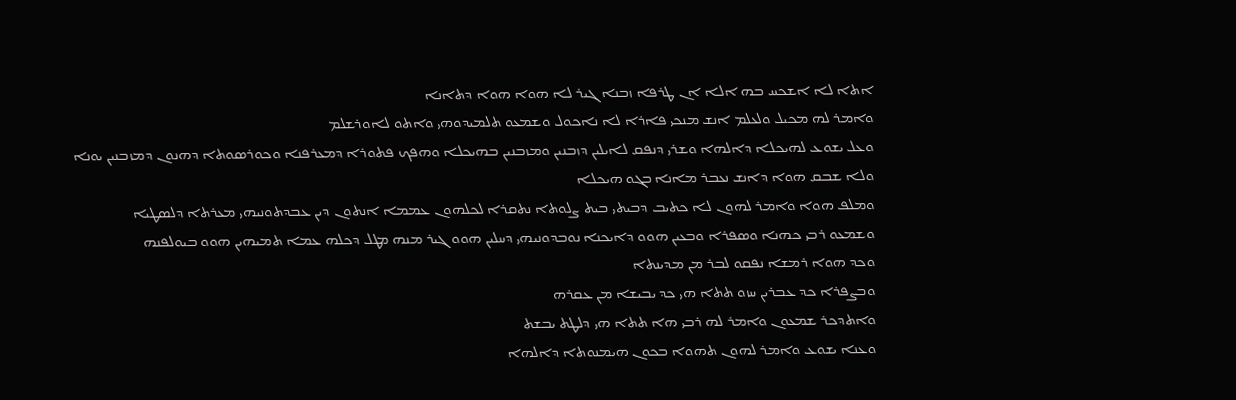ܐܬܐ ܠܐ ܐܫܟܚ ܒܗ ܐܠܐ ܐܢ ܛܪܦܐ ܙܒܢܐ ܓܝܪ ܠܐ ܗܘܐ ܗܘܐ ܕܬܐܢܐ
ܘܐܡܪ ܠܗ ܡܟܝܠ ܘܠܥܠܡ ܐܢܫ ܡܢܟܝ ܦܐܪܐ ܠܐ ܢܐܟܘܠ ܘܫܡܥܘ ܬܠܡܝܕܘܗܝ ܘܐܬܘ ܠܐܘܪܫܠܡ
ܘܥܠ ܝܫܘܥ ܠܗܝܟܠܐ ܕܐܠܗܐ ܘܫܪܝ ܕܢܦܩ ܠܐܝܠܝܢ ܕܙܒܢܝܢ ܘܡܙܒܢܝܢ ܒܗܝܟܠܐ ܘܗܦܟ ܦܬܘܪܐ ܕܡܥܪܦܢܐ ܘܟܘܪܣܘܬܐ ܕܗܢܘܢ ܕܡܙܒܢܝܢ ܝܘܢܐ
ܘܠܐ ܫܒܩ ܗܘܐ ܕܐܢܫ ܢܥܒܪ ܡܐܢܐ ܒܓܘ ܗܝܟܠܐ
ܘܡܠܦ ܗܘܐ ܘܐܡܪ ܠܗܘܢ ܠܐ ܟܬܝܒ ܕܒܝܬܝ ܒܝܬ ܨܠܘܬܐ ܢܬܩܪܐ ܠܟܠܗܘܢ ܥܡܡܐ ܐܢܬܘܢ ܕܝܢ ܥܒܕܬܘܢܝܗܝ ܡܥܪܬܐ ܕܠܣܛܝܐ
ܘܫܡܥܘ ܪܒܝ ܟܗܢܐ ܘܣܦܪܐ ܘܒܥܝܢ ܗܘܘ ܕܐܝܟܢܐ ܢܘܒܕܘܢܝܗܝ ܕܚܠܝܢ ܗܘܘ ܓܝܪ ܡܢܗ ܡܛܠ ܕܟܠܗ ܥܡܐ ܬܡܝܗܝܢ ܗܘܘ ܒܝܘܠܦܢܗ
ܘܟܕ ܗܘܐ ܪܡܫܐ ܢܦܩܘ ܠܒܪ ܡܢ ܡܕܝܢܬܐ
ܘܒܨܦܪܐ ܟܕ ܥܒܪܝܢ ܚܙܘ ܬܬܐ ܗܝ ܟܕ ܝܒܝܫܐ ܡܢ ܥܩܪܗ
ܘܐܬܕܟܪ ܫܡܥܘܢ ܘܐܡܪ ܠܗ ܪܒܝ ܗܐ ܬܬܐ ܗܝ ܕܠܛܬ ܝܒܫܬ
ܘܥܢܐ ܝܫܘܥ ܘܐܡܪ ܠܗܘܢ ܬܗܘܐ ܒܟܘܢ ܗܝܡܢܘܬܐ ܕܐܠܗܐ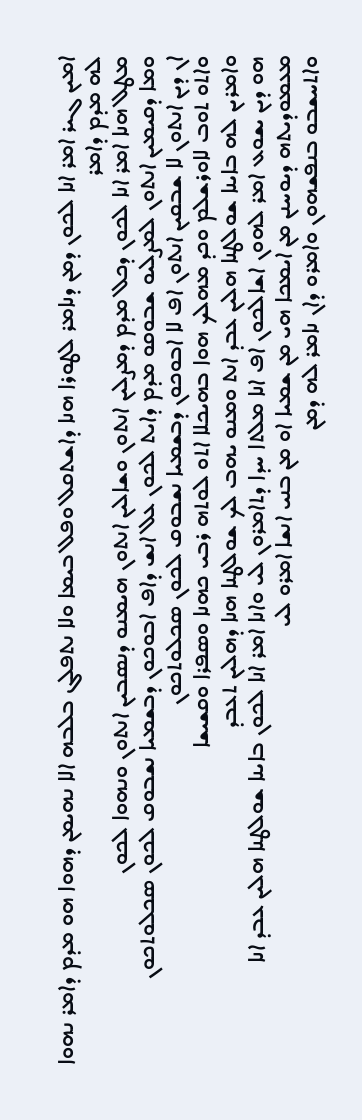ܐܡܝܢ ܓܝܪ ܐܡܪ ܐܢܐ ܠܟܘܢ ܕܡܢ ܕܢܐܡܪ ܠܛܘܪܐ ܗܢܐ ܕܐܫܬܩܠ ܘܦܠ ܒܝܡܐ ܘܠܐ ܢܬܦܠܓ ܒܠܒܗ ܐܠܐ ܢܗܝܡܢ ܕܗܘܐ ܗܘ ܡܕܡ ܕܐܡܪ ܢܗܘܐ ܠܗ ܡܕܡ ܕܐܡܪ
ܡܛܠ ܗܢܐ ܐܡܪ ܐܢܐ ܠܟܘܢ ܕܟܠ ܡܕܡ ܕܡܨܠܝܢ ܐܢܬܘܢ ܘܫܐܠܝܢ ܐܢܬܘܢ ܗܝܡܢܘ ܕܢܣܒܝܢ ܐܢܬܘܢ ܘܢܗܘܐ ܠܟܘܢ
ܘܡܐ ܕܩܝܡܝܢ ܐܢܬܘܢ ܠܡܨܠܝܘ ܫܒܘܩܘ ܡܕܡ ܕܐܝܬ ܠܟܘܢ ܥܠ ܐܢܫ ܕܐܦ ܐܒܘܟܘܢ ܕܒܫܡܝܐ ܢܫܒܘܩ ܠܟܘܢ ܣܟܠܘܬܟܘܢ
ܐܢ ܕܝܢ ܐܢܬܘܢ ܠܐ ܫܒܩܝܢ ܐܢܬܘܢ ܐܦ ܠܐ ܐܒܘܟܘܢ ܕܒܫܡܝܐ ܢܫܒܘܩ ܠܟܘܢ ܣܟܠܘܬܟܘܢ
ܘܐܬܘ ܬܘܒ ܠܐܘܪܫܠܡ ܘܟܕ ܡܗܠܟ ܗܘܐ ܒܗܝܟܠܐ ܐܬܘ ܠܘܬܗ ܪܒܝ ܟܗܢܐ ܘܣܦܪܐ ܘܩܫܝܫܐ
ܘܐܡܪܝܢ ܠܗ ܒܐܝܢܐ ܫܘܠܛܢܐ ܗܠܝܢ ܥܒܕ ܐܢܬ ܘܡܢܘ ܝܗܒ ܠܟ ܫܘܠܛܢܐ ܗܢܐ ܕܗܠܝܢ ܬܥܒܕ
ܗܘ ܕܝܢ ܝܫܘܥ ܐܡܪ ܠܗܘܢ ܐܫܐܠܟܘܢ ܐܦ ܐܢܐ ܡܠܬܐ ܚܕܐ ܕܬܐܡܪܘܢ ܠܝ ܘܐܢܐ ܐܡܪ ܐܢܐ ܠܟܘܢ ܒܐܝܢܐ ܫܘܠܛܢܐ ܗܠܝܢ ܥܒܕ ܐܢܐ
ܡܥܡܘܕܝܬܗ ܕܝܘܚܢܢ ܡܢ ܐܝܡܟܐ ܗܝ ܡܢ ܫܡܝܐ ܐܘ ܡܢ ܒܢܝ ܐܢܫܐ ܐܡܪܘ ܠܝ
ܘܐܬܚܫܒܘ ܒܢܦܫܗܘܢ ܘܐܡܪܘ ܕܐܢ ܢܐܡܪ ܠܗ ܕܡܢ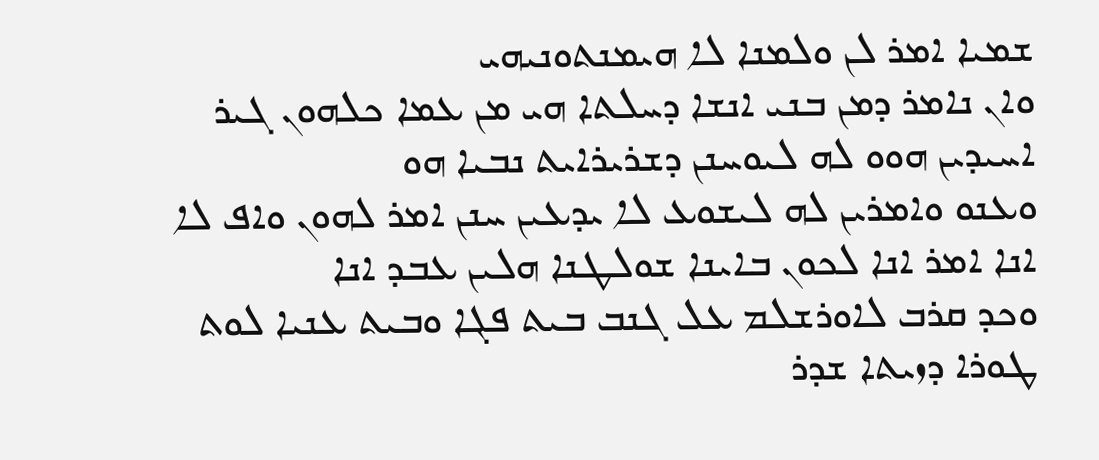ܫܡܝܐ ܐܡܪ ܠܢ ܘܠܡܢܐ ܠܐ ܗܝܡܢܬܘܢܝܗܝ
ܘܐܢ ܢܐܡܪ ܕܡܢ ܒܢܝ ܐܢܫܐ ܕܚܠܬܐ ܗܝ ܡܢ ܥܡܐ ܟܠܗܘܢ ܓܝܪ ܐܚܝܕܝܢ ܗܘܘ ܠܗ ܠܝܘܚܢܢ ܕܫܪܝܪܐܝܬ ܢܒܝܐ ܗܘ
ܘܥܢܘ ܘܐܡܪܝܢ ܠܗ ܠܝܫܘܥ ܠܐ ܝܕܥܝܢ ܚܢܢ ܐܡܪ ܠܗܘܢ ܘܐܦ ܠܐ ܐܢܐ ܐܡܪ ܐܢܐ ܠܟܘܢ ܒܐܝܢܐ ܫܘܠܛܢܐ ܗܠܝܢ ܥܒܕ ܐܢܐ
ܘܟܕ ܩܪܒ ܠܐܘܪܫܠܡ ܥܠ ܓܢܒ ܒܝܬ ܦܓܐ ܘܒܝܬ ܥܢܝܐ ܠܘܬ ܛܘܪܐ ܕܙܝܬܐ ܫܕܪ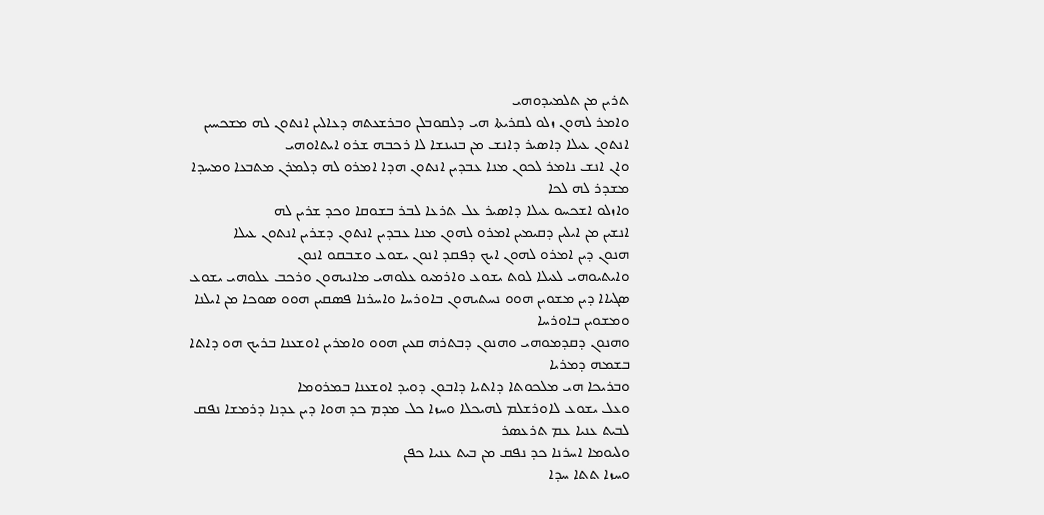ܬܪܝܢ ܡܢ ܬܠܡܝܕܘܗܝ
ܘܐܡܪ ܠܗܘܢ ܙܠܘ ܠܩܪܝܬܐ ܗܝ ܕܠܩܘܒܠܢ ܘܒܪܫܥܬܗ ܕܥܐܠܝܢ ܐܢܬܘܢ ܠܗ ܡܫܟܚܝܢ ܐܢܬܘܢ ܥܝܠܐ ܕܐܣܝܪ ܕܐܢܫ ܡܢ ܒܢܝܢܫܐ ܠܐ ܪܟܒܗ ܫܪܘ ܐܝܬܐܘܗܝ
ܘܐܢ ܐܢܫ ܢܐܡܪ ܠܟܘܢ ܡܢܐ ܥܒܕܝܢ ܐܢܬܘܢ ܗܕܐ ܐܡܪܘ ܠܗ ܕܠܡܪܢ ܡܬܒܥܐ ܘܡܚܕܐ ܡܫܕܪ ܠܗ ܠܟܐ
ܘܐܙܠܘ ܐܫܟܚܘ ܥܝܠܐ ܕܐܣܝܪ ܥܠ ܬܪܥܐ ܠܒܪ ܒܫܘܩܐ ܘܟܕ ܫܪܝܢ ܠܗ
ܐܢܫܝܢ ܡܢ ܐܝܠܝܢ ܕܩܝܡܝܢ ܐܡܪܘ ܠܗܘܢ ܡܢܐ ܥܒܕܝܢ ܐܢܬܘܢ ܕܫܪܝܢ ܐܢܬܘܢ ܥܝܠܐ
ܗܢܘܢ ܕܝܢ ܐܡܪܘ ܠܗܘܢ ܐܝܟ ܕܦܩܕ ܐܢܘܢ ܝܫܘܥ ܘܫܒܩܘ ܐܢܘܢ
ܘܐܝܬܝܘܗܝ ܠܥܝܠܐ ܠܘܬ ܝܫܘܥ ܘܐܪܡܝܘ ܥܠܘܗܝ ܡܐܢܝܗܘܢ ܘܪܟܒ ܥܠܘܗܝ ܝܫܘܥ
ܣܓܝܐܐ ܕܝܢ ܡܫܘܝܢ ܗܘܘ ܢܚܬܝܗܘܢ ܒܐܘܪܚܐ ܘܐܚܪܢܐ ܦܣܩܝܢ ܗܘܘ ܣܘܟܐ ܡܢ ܐܝܠܢܐ ܘܡܫܘܝܢ ܒܐܘܪܚܐ
ܘܗܢܘܢ ܕܩܕܡܘܗܝ ܘܗܢܘܢ ܕܒܬܪܗ ܩܥܝܢ ܗܘܘ ܘܐܡܪܝܢ ܐܘܫܥܢܐ ܒܪܝܟ ܗܘ ܕܐܬܐ ܒܫܡܗ ܕܡܪܝܐ
ܘܒܪܝܟܐ ܗܝ ܡܠܟܘܬܐ ܕܐܬܝܐ ܕܐܒܘܢ ܕܘܝܕ ܐܘܫܥܢܐ ܒܡܪܘܡܐ
ܘܥܠ ܝܫܘܥ ܠܐܘܪܫܠܡ ܠܗܝܟܠܐ ܘܚܙܐ ܟܠ ܡܕܡ ܟܕ ܗܘܐ ܕܝܢ ܥܕܢܐ ܕܪܡܫܐ ܢܦܩ ܠܒܝܬ ܥܢܝܐ ܥܡ ܬܪܥܣܪ
ܘܠܝܘܡܐ ܐܚܪܢܐ ܟܕ ܢܦܩ ܡܢ ܒܝܬ ܥܢܝܐ ܟܦܢ
ܘܚܙܐ ܬܬܐ ܚܕܐ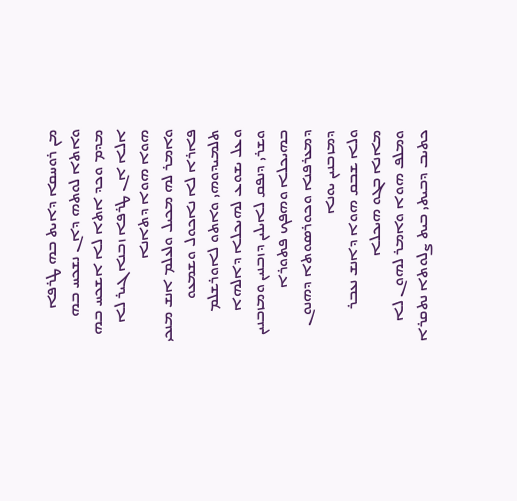ܡܢ ܪܘܚܩܐ ܕܐܝܬ ܒܗ ܛܪܦܐ ܘܐܬܐ ܠܘܬܗ ܕܐܢ ܢܫܟܚ ܒܗ ܡܕܡ ܘܟܕ ܐܬܐ ܠܐ ܐܫܟܚ ܒܗ ܐܠܐ ܐܢ ܛܪܦܐ ܙܒܢܐ ܓܝܪ ܠܐ ܗܘܐ ܗܘܐ ܕܬܐܢܐ
ܘܐܡܪ ܠܗ ܡܟܝܠ ܘܠܥܠܡ ܐܢܫ ܡܢܟܝ ܦܐܪܐ ܠܐ ܢܐܟܘܠ ܘܫܡܥܘ ܬܠܡܝܕܘܗܝ ܘܐܬܘ ܠܐܘܪܫܠܡ
ܘܥܠ ܝܫܘܥ ܠܗܝܟܠܐ ܕܐܠܗܐ ܘܫܪܝ ܕܢܦܩ ܠܐܝܠܝܢ ܕܙܒܢܝܢ ܘܡܙܒܢܝܢ ܒܗܝܟܠܐ ܘܗܦܟ ܦܬܘܪܐ ܕܡܥܪܦܢܐ ܘܟܘܪܣܘܬܐ ܕܗܢܘܢ ܕܡܙܒܢܝܢ ܝܘܢܐ
ܘܠܐ ܫܒܩ ܗܘܐ ܕܐܢܫ ܢܥܒܪ ܡܐܢܐ ܒܓܘ ܗܝܟܠܐ
ܘܡܠܦ ܗܘܐ ܘܐܡܪ ܠܗܘܢ ܠܐ ܟܬܝܒ ܕܒܝܬܝ ܒܝܬ ܨܠܘܬܐ ܢܬܩܪܐ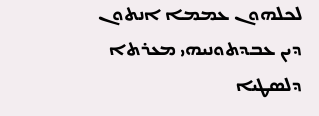ܠܟܠܗܘܢ ܥܡܡܐ ܐܢܬܘܢ ܕܝܢ ܥܒܕܬܘܢܝܗܝ ܡܥܪܬܐ ܕܠܣܛܝܐ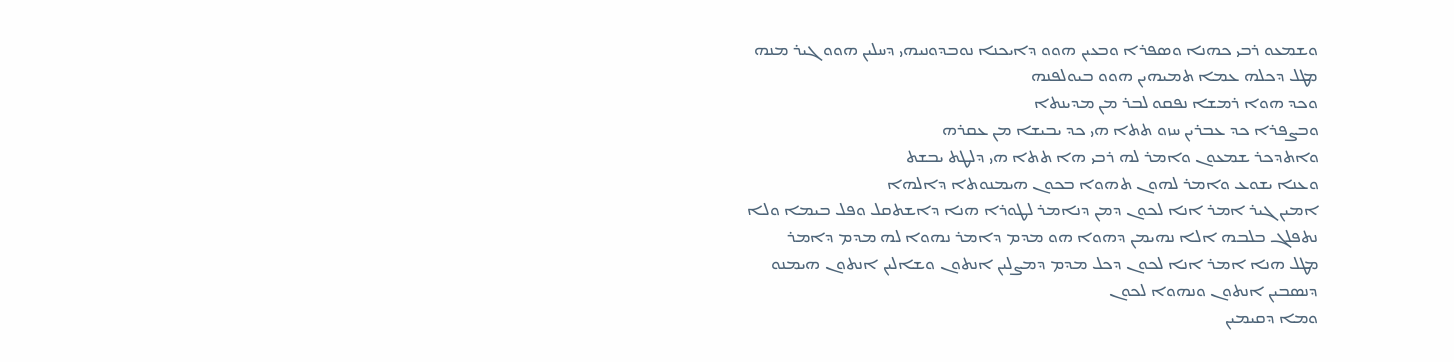ܘܫܡܥܘ ܪܒܝ ܟܗܢܐ ܘܣܦܪܐ ܘܒܥܝܢ ܗܘܘ ܕܐܝܟܢܐ ܢܘܒܕܘܢܝܗܝ ܕܚܠܝܢ ܗܘܘ ܓܝܪ ܡܢܗ ܡܛܠ ܕܟܠܗ ܥܡܐ ܬܡܝܗܝܢ ܗܘܘ ܒܝܘܠܦܢܗ
ܘܟܕ ܗܘܐ ܪܡܫܐ ܢܦܩܘ ܠܒܪ ܡܢ ܡܕܝܢܬܐ
ܘܒܨܦܪܐ ܟܕ ܥܒܪܝܢ ܚܙܘ ܬܬܐ ܗܝ ܟܕ ܝܒܝܫܐ ܡܢ ܥܩܪܗ
ܘܐܬܕܟܪ ܫܡܥܘܢ ܘܐܡܪ ܠܗ ܪܒܝ ܗܐ ܬܬܐ ܗܝ ܕܠܛܬ ܝܒܫܬ
ܘܥܢܐ ܝܫܘܥ ܘܐܡܪ ܠܗܘܢ ܬܗܘܐ ܒܟܘܢ ܗܝܡܢܘܬܐ ܕܐܠܗܐ
ܐܡܝܢ ܓܝܪ ܐܡܪ ܐܢܐ ܠܟܘܢ ܕܡܢ ܕܢܐܡܪ ܠܛܘܪܐ ܗܢܐ ܕܐܫܬܩܠ ܘܦܠ ܒܝܡܐ ܘܠܐ ܢܬܦܠܓ ܒܠܒܗ ܐܠܐ ܢܗܝܡܢ ܕܗܘܐ ܗܘ ܡܕܡ ܕܐܡܪ ܢܗܘܐ ܠܗ ܡܕܡ ܕܐܡܪ
ܡܛܠ ܗܢܐ ܐܡܪ ܐܢܐ ܠܟܘܢ ܕܟܠ ܡܕܡ ܕܡܨܠܝܢ ܐܢܬܘܢ ܘܫܐܠܝܢ ܐܢܬܘܢ ܗܝܡܢܘ ܕܢܣܒܝܢ ܐܢܬܘܢ ܘܢܗܘܐ ܠܟܘܢ
ܘܡܐ ܕܩܝܡܝܢ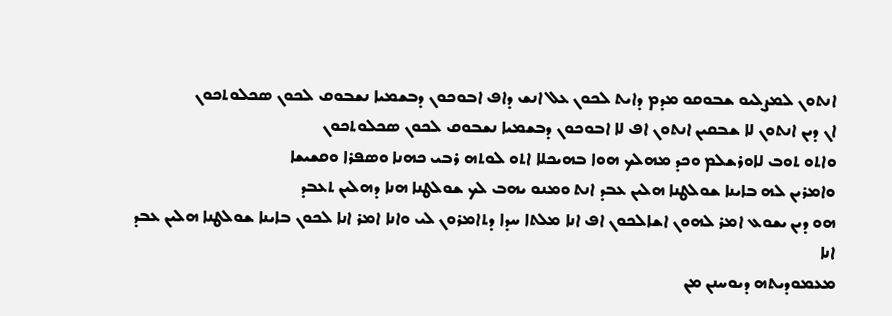ܐܢܬܘܢ ܠܡܨܠܝܘ ܫܒܘܩܘ ܡܕܡ ܕܐܝܬ ܠܟܘܢ ܥܠ ܐܢܫ ܕܐܦ ܐܒܘܟܘܢ ܕܒܫܡܝܐ ܢܫܒܘܩ ܠܟܘܢ ܣܟܠܘܬܟܘܢ
ܐܢ ܕܝܢ ܐܢܬܘܢ ܠܐ ܫܒܩܝܢ ܐܢܬܘܢ ܐܦ ܠܐ ܐܒܘܟܘܢ ܕܒܫܡܝܐ ܢܫܒܘܩ ܠܟܘܢ ܣܟܠܘܬܟܘܢ
ܘܐܬܘ ܬܘܒ ܠܐܘܪܫܠܡ ܘܟܕ ܡܗܠܟ ܗܘܐ ܒܗܝܟܠܐ ܐܬܘ ܠܘܬܗ ܪܒܝ ܟܗܢܐ ܘܣܦܪܐ ܘܩܫܝܫܐ
ܘܐܡܪܝܢ ܠܗ ܒܐܝܢܐ ܫܘܠܛܢܐ ܗܠܝܢ ܥܒܕ ܐܢܬ ܘܡܢܘ ܝܗܒ ܠܟ ܫܘܠܛܢܐ ܗܢܐ ܕܗܠܝܢ ܬܥܒܕ
ܗܘ ܕܝܢ ܝܫܘܥ ܐܡܪ ܠܗܘܢ ܐܫܐܠܟܘܢ ܐܦ ܐܢܐ ܡܠܬܐ ܚܕܐ ܕܬܐܡܪܘܢ ܠܝ ܘܐܢܐ ܐܡܪ ܐܢܐ ܠܟܘܢ ܒܐܝܢܐ ܫܘܠܛܢܐ ܗܠܝܢ ܥܒܕ ܐܢܐ
ܡܥܡܘܕܝܬܗ ܕܝܘܚܢܢ ܡܢ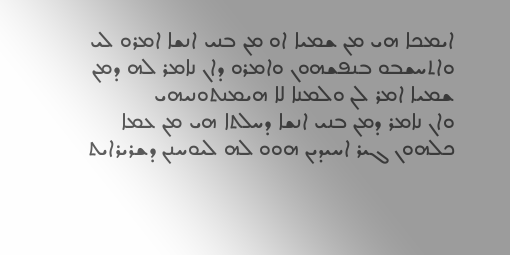ܐܝܡܟܐ ܗܝ ܡܢ ܫܡܝܐ ܐܘ ܡܢ ܒܢܝ ܐܢܫܐ ܐܡܪܘ ܠܝ
ܘܐܬܚܫܒܘ ܒܢܦܫܗܘܢ ܘܐܡܪܘ ܕܐܢ ܢܐܡܪ ܠܗ ܕܡܢ ܫܡܝܐ ܐܡܪ ܠܢ ܘܠܡܢܐ ܠܐ ܗܝܡܢܬܘܢܝܗܝ
ܘܐܢ ܢܐܡܪ ܕܡܢ ܒܢܝ ܐܢܫܐ ܕܚܠܬܐ ܗܝ ܡܢ ܥܡܐ ܟܠܗܘܢ ܓܝܪ ܐܚܝܕܝܢ ܗܘܘ ܠܗ ܠܝܘܚܢܢ ܕܫܪܝܪܐܝܬ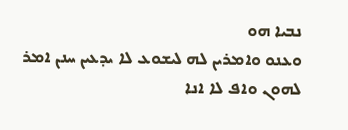ܢܒܝܐ ܗܘ
ܘܥܢܘ ܘܐܡܪܝܢ ܠܗ ܠܝܫܘܥ ܠܐ ܝܕܥܝܢ ܚܢܢ ܐܡܪ ܠܗܘܢ ܘܐܦ ܠܐ ܐܢܐ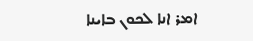ܐܡܪ ܐܢܐ ܠܟܘܢ ܒܐܝܢܐ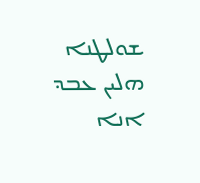ܫܘܠܛܢܐ ܗܠܝܢ ܥܒܕ ܐܢܐ